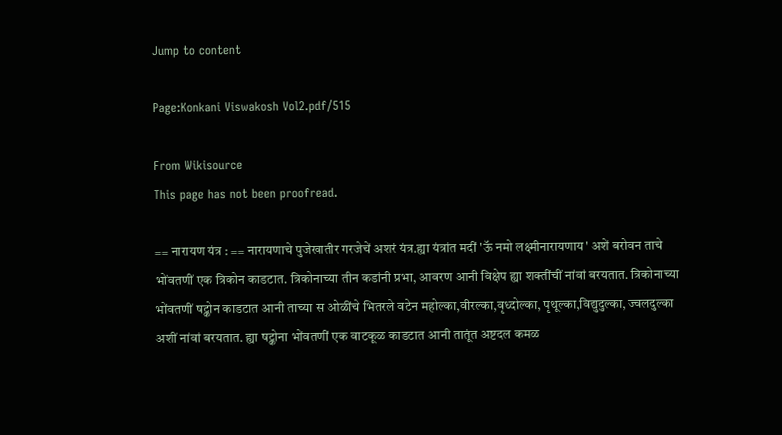Jump to content

Page:Konkani Viswakosh Vol2.pdf/515

From Wikisource
This page has not been proofread.

== नारायण यंत्र : == नारायणाचे पुजेखातीर गरजेचें अशरं यंत्र.ह्या यंत्रांत मदीं 'ऊॅ नमो लक्ष्मीनारायणाय' अशें बरोवन ताचे भोंवतणीं एक त्रिकोन काडटात. त्रिकोनाच्या तीन कडांनी प्रभा, आवरण आनी विक्षेप ह्या शक्तींचीं नांवां बरयतात. त्रिकोनाच्या भोंवतणीं षट्कोन काडटात आनी ताच्या स ओळींचे भितरले वटेन महोल्का,वीरल्का,वृध्दोल्का, पृथूल्का,विद्युदुल्का, ज्वलदुल्का अशीं नांवां बरयतात. ह्या षट्कोना भोंवतणीं एक वाटकूळ काडटात आनी तातूंत अष्टदल कमळ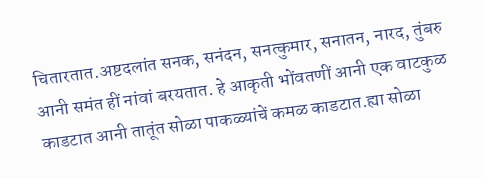चितारतात.अष्टदलांत सनक, सनंदन, सनत्कुमार, सनातन, नारद, तुंबरु आनी समंत हीं नांवां बरयतात. हे आकृती भोंवतणीं आनी एक वाटकुळ काडटात आनी तातूंत सोळा पाकळ्यांचें कमळ काडटात.ह्या सोळा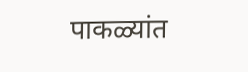पाकळ्यांत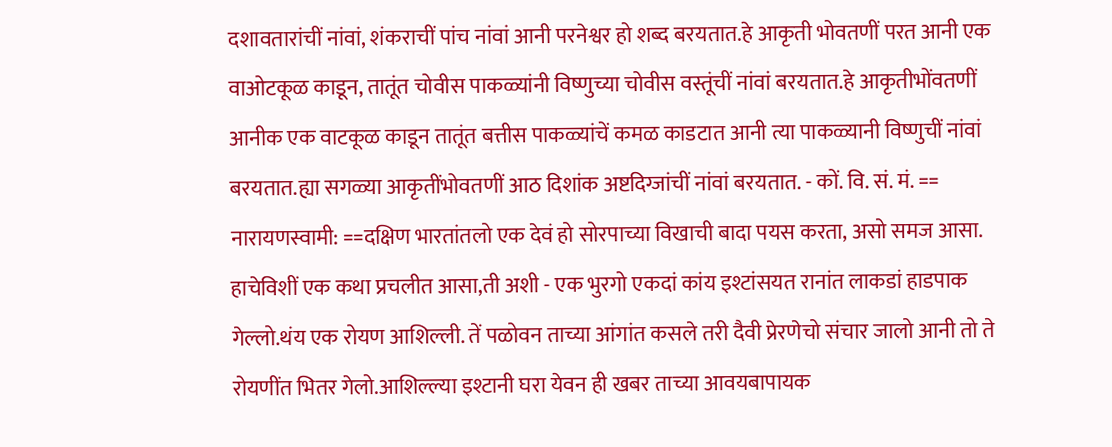दशावतारांचीं नांवां, शंकराचीं पांच नांवां आनी परनेश्वर हो शब्द बरयतात.हे आकृती भोवतणीं परत आनी एक वाओटकूळ काडून, तातूंत चोवीस पाकळ्यांनी विष्णुच्या चोवीस वस्तूंचीं नांवां बरयतात.हे आकृतीभोंवतणीं आनीक एक वाटकूळ काडून तातूंत बत्तीस पाकळ्यांचें कमळ काडटात आनी त्या पाकळ्यानी विष्णुचीं नांवां बरयतात.ह्या सगळ्या आकृतींभोवतणीं आठ दिशांक अष्टदिग्जांचीं नांवां बरयतात. - कों. वि. सं. मं. == नारायणस्वामी: ==दक्षिण भारतांतलो एक देवं हो सोरपाच्या विखाची बादा पयस करता, असो समज आसा. हाचेविशीं एक कथा प्रचलीत आसा,ती अशी - एक भुरगो एकदां कांय इश्टांसयत रानांत लाकडां हाडपाक गेल्लो.थंय एक रोयण आशिल्ली. तें पळोवन ताच्या आंगांत कसले तरी दैवी प्रेरणेचो संचार जालो आनी तो ते रोयणींत भितर गेलो.आशिल्ल्या इश्टानी घरा येवन ही खबर ताच्या आवयबापायक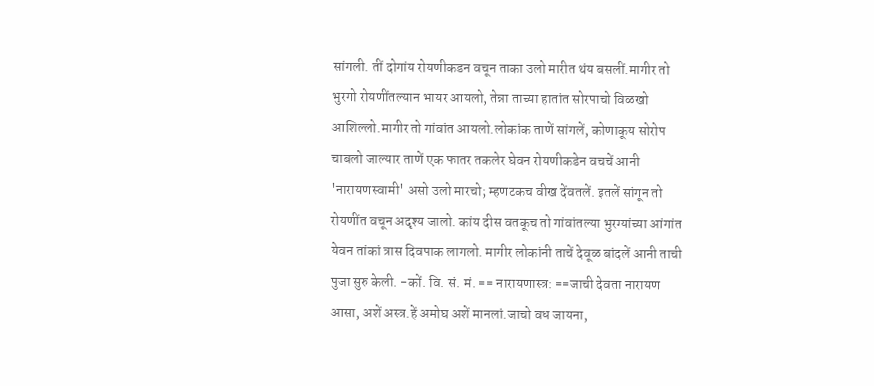सांगली. तीं दोगांय रोयणीकडन वचून ताका उलो मारीत थंय बसलीं.मागीर तो भुरगो रोयणींतल्यान भायर आयलो, तेन्ना ताच्या हातांत सोरपाचो विळखो आशिल्लो.मागीर तो गांवांत आयलो.लोकांक ताणें सांगलें, कोणाकूय सोरोप चाबलो जाल्यार ताणें एक फातर तकलेर घेवन रोयणीकडेन वचचें आनी 'नारायणस्वामी' असो उलो मारचो; म्हणटकच वीख देंवतलें. इतलें सांगून तो रोयणींत वचून अदृश्य जालो. कांय दीस वतकूच तो गांवांतल्या भुरग्यांच्या आंगांत येवन तांकां त्रास दिवपाक लागलो. मागीर लोकांनी ताचें देवूळ बांदलें आनी ताची पुजा सुरु केली. -कों. वि. सं. मं. == नारायणास्त्र: ==जाची देवता नारायण आसा, अशें अस्त्र.हें अमोघ अशें मानलां.जाचो वध जायना,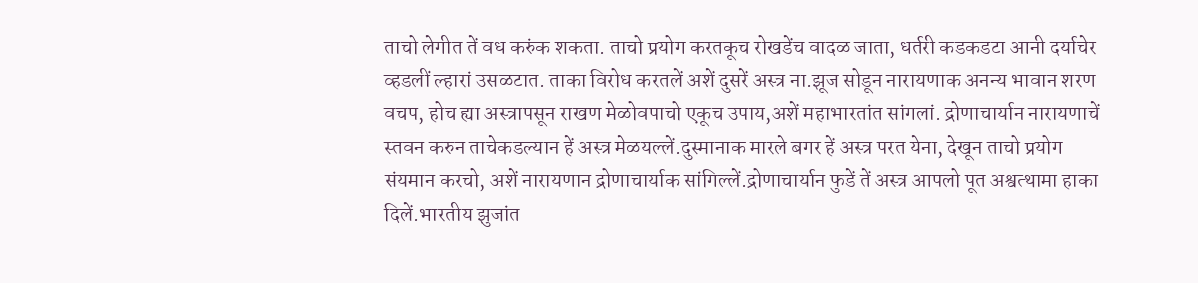ताचो लेगीत तें वध करुंक शकता. ताचो प्रयोग करतकूच रोखडेंच वादळ जाता, धर्तरी कडकडटा आनी दर्याचेर व्हडलीं ल्हारां उसळटात. ताका विरोध करतलें अशें दुसरें अस्त्र ना.झूज सोडून नारायणाक अनन्य भावान शरण वचप, होच ह्या अस्त्रापसून राखण मेळोवपाचो एकूच उपाय,अशें महाभारतांत सांगलां. द्रोणाचार्यान नारायणाचें स्तवन करुन ताचेकडल्यान हें अस्त्र मेळयल्लें.दुस्मानाक मारले बगर हें अस्त्र परत येना, देखून ताचो प्रयोग संयमान करचो, अशें नारायणान द्रोणाचार्याक सांगिल्लें.द्रोणाचार्यान फुडें तें अस्त्र आपलो पूत अश्वत्थामा हाका दिलें.भारतीय झुजांत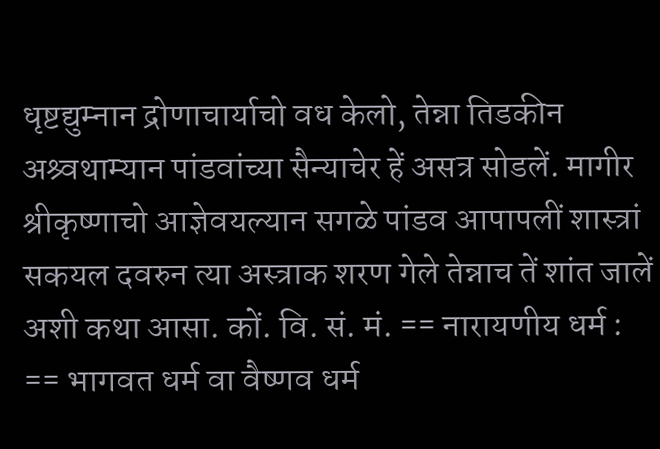धृष्टद्युम्नान द्रोणाचार्याचो वध केलो, तेन्ना तिडकीन अश्र्वथाम्यान पांडवांच्या सैन्याचेर हें असत्र सोडलें. मागीर श्रीकृष्णाचो आज्ञेवयल्यान सगळे पांडव आपापलीं शास्त्रां सकयल दवरुन त्या अस्त्राक शरण गेले तेन्नाच तें शांत जालें अशी कथा आसा. कों. वि. सं. मं. == नारायणीय धर्म : == भागवत धर्म वा वैष्णव धर्म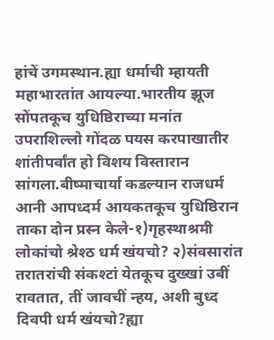हांचें उगमस्थान.ह्या धर्माची म्हायती महाभारतांत आयल्या.भारतीय झूज सोंपतकूच युधिष्ठिराच्या मनांत उपराशिल्लो गोंदळ पयस करपाखातीर शांतीपर्वांत हो विशय विस्तारान सांगला.बीष्माचार्या कडल्यान राजधर्म आनी आपध्दर्म आयकतकूच युधिष्ठिरान ताका दोन प्रस्न केले-१)गृहस्थाश्रमी लोकांचो श्रेश्ठ धर्म खंयचो? २)संवसारांत तरातरांची संकश्टां येतकूच दुख्खां उबीं रावतात, तीं जावचीं न्हय, अशी बुध्द दिवपी धर्म खंयचो?ह्या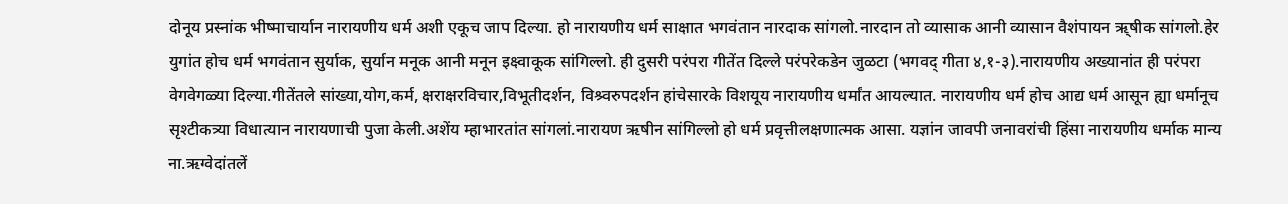दोनूय प्रस्नांक भीष्माचार्यान नारायणीय धर्म अशी एकूच जाप दिल्या. हो नारायणीय धर्म साक्षात भगवंतान नारदाक सांगलो.नारदान तो व्यासाक आनी व्यासान वैशंपायन ऋ्षीक सांगलो.हेर युगांत होच धर्म भगवंतान सुर्याक, सुर्यान मनूक आनी मनून इक्ष्वाकूक सांगिल्लो. ही दुसरी परंपरा गीतेंत दिल्ले परंपरेकडेन जुळटा (भगवद् गीता ४,१-३).नारायणीय अख्यानांत ही परंपरा वेगवेगळ्या दिल्या.गीतेंतले सांख्या,योग,कर्म, क्षराक्षरविचार,विभूतीदर्शन, विश्र्वरुपदर्शन हांचेसारके विशयूय नारायणीय धर्मांत आयल्यात. नारायणीय धर्म होच आद्य धर्म आसून ह्या धर्मानूच सृश्टीकत्र्या विधात्यान नारायणाची पुजा केली.अशेंय म्हाभारतांत सांगलां.नारायण ऋषीन सांगिल्लो हो धर्म प्रवृत्तीलक्षणात्मक आसा. यज्ञांन जावपी जनावरांची हिंसा नारायणीय धर्माक मान्य ना.ऋग्वेदांतलें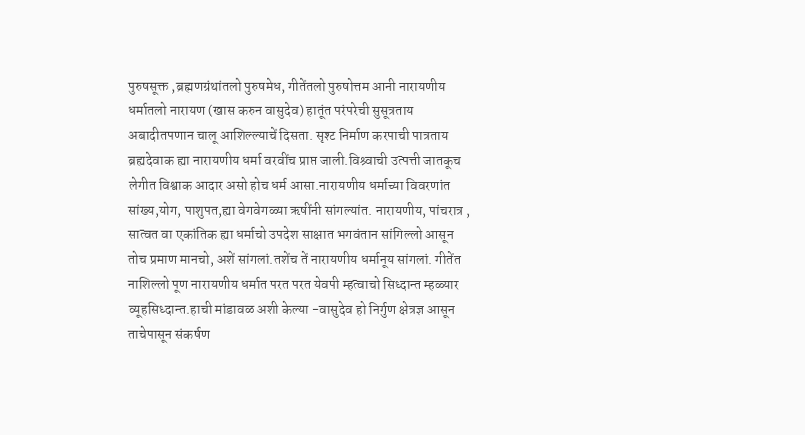पुरुषसूक्त ,ब्रह्मणग्रंथांतलो पुरुषमेध, गीतेंतलो पुरुषोत्तम आनी नारायणीय धर्मातलो नारायण (खास करुन वासुदेव) हातूंत परंपरेची सुसूत्रताय अबादीतपणान चालू आशिल्ल्याचें दिसता. सृश्ट निर्माण करपाची पात्रताय ब्रह्यदेवाक ह्या नारायणीय धर्मा वरवींच प्राप्त जाली.विश्र्वाची उत्पत्ती जातकूच लेगीत विश्वाक आदार असो होच धर्म आसा.नारायणीय धर्माच्या विवरणांत सांख्य,योग, पाशुपत,ह्या वेगवेगळ्या ऋषींनी सांगल्यांत. नारायणीय, पांचरात्र , सात्वत वा एकांतिक ह्या धर्माचो उपदेश साक्षात भगवंतान सांगिल्लो आसून तोच प्रमाण मानचो, अशें सांगलां.तशेंच तें नारायणीय धर्मानूय सांगलां. गीतेंत नाशिल्लो पूण नारायणीय धर्मात परत परत येवपी म्हत्वाचो सिध्दान्त म्हळ्यार व्यूहसिध्दान्त.हाची मांडावळ अशी केल्या -वासुदेव हो निर्गुण क्षेत्रज्ञ आसून ताचेपासून संकर्षण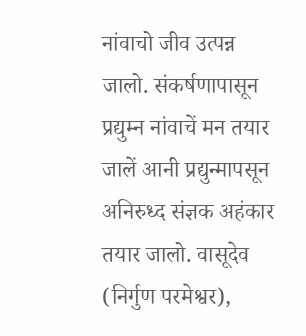नांवाचो जीव उत्पन्न जालो. संकर्षणापासून प्रद्युम्न नांवाचें मन तयार जालें आनी प्रद्युन्मापसून अनिरुध्द संज्ञक अहंकार तयार जालो. वासूदेव (निर्गुण परमेश्वर),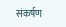संकर्षण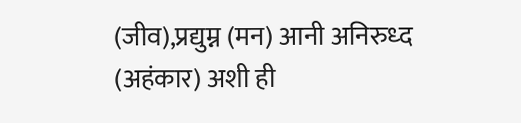(जीव),प्रद्युम्न (मन) आनी अनिरुध्द (अहंकार) अशी ही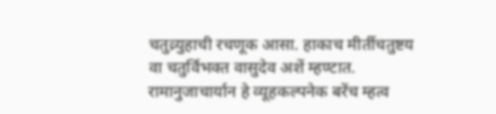चतुव्र्युहाची रचणूक आसा. हाकाच मीर्तीचतुष्टय वा चतुर्विभक्त वासुदेव अशें म्हण्टात. रामानुजाचार्यान हे व्यूहकल्पनेक बरेंच म्हत्व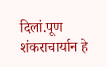दिलां.पूण शंकराचार्यान हे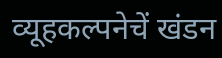व्यूहकल्पनेचें खंडन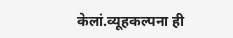केलां.व्यूहकल्पना ही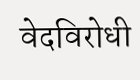वेदविरोधी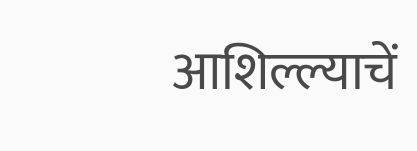आशिल्ल्याचें